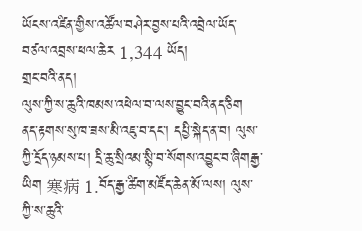ཡོངས་འཛིན་གྱིས་འཚོལ་བཤེར་བྱས་པའི་འབྲེལ་ཡོད་བཙལ་འབྲས་ཕལ་ཆེར 1,344 ཡོད།
གྲང་བའི་ནད།
ལུས་ཀྱི་ས་ཆུའི་ཁམས་འཕེལ་བ་ལས་བྱུང་བའི་ནད་ཅིག ནད་རྟགས་སུ་ཁ་ཟས་མི་འཇུ་བ་དང་། དཔྱི་སྐེད་ན་བ། ལུས་ཀྱི་དྲོད་ཉམས་པ། དྲི་ཆུ་སྲིའམ་སྙི་བ་སོགས་འབྱུང་བ་ཞིགརྒྱ་ཡིག 寒病 1.བོད་རྒྱ་ཚིག་མཛོད་ཆེན་མོ་ལས། ལུས་ཀྱི་ས་ཆུའི་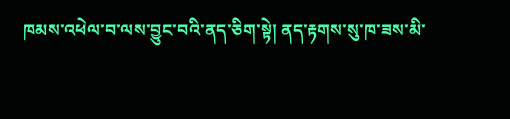ཁམས་འཕེལ་བ་ལས་བྱུང་བའི་ནད་ཅིག་སྟེ། ནད་རྟགས་སུ་ཁ་ཟས་མི་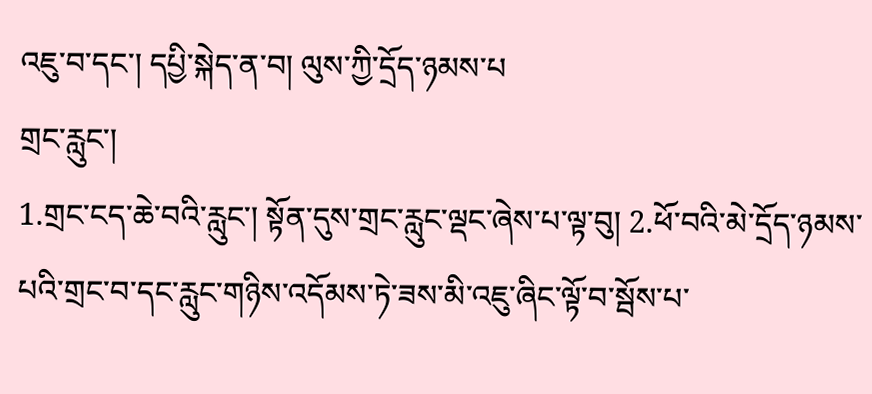འཇུ་བ་དང་། དཔྱི་སྐེད་ན་བ། ལུས་ཀྱི་དྲོད་ཉམས་པ
གྲང་རླུང་།
1.གྲང་ངད་ཆེ་བའི་རླུང་། སྟོན་དུས་གྲང་རླུང་ལྡང་ཞེས་པ་ལྟ་བུ། 2.ཕོ་བའི་མེ་དྲོད་ཉམས་པའི་གྲང་བ་དང་རླུང་གཉིས་འདོམས་ཏེ་ཟས་མི་འཇུ་ཞིང་ལྟོ་བ་སྦོས་པ་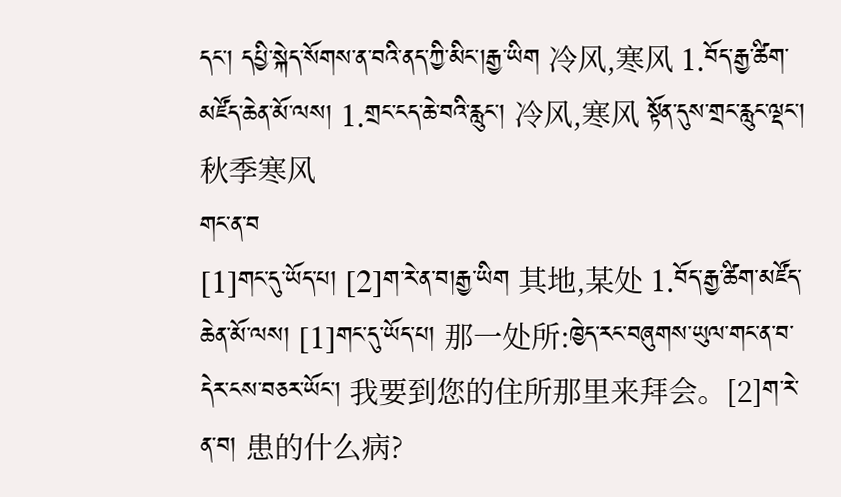དང་། དཔྱི་སྐེད་སོགས་ན་བའི་ནད་ཀྱི་མིང་།རྒྱ་ཡིག 冷风,寒风 1.བོད་རྒྱ་ཚིག་མཛོད་ཆེན་མོ་ལས། 1.གྲང་ངད་ཆེ་བའི་རླུང་། 冷风,寒风 སྟོན་དུས་གྲང་རླུང་ལྡང་། 秋季寒风
གང་ན་བ
[1]གང་དུ་ཡོད་པ། [2]ག་རེ་ན་བ།རྒྱ་ཡིག 其地,某处 1.བོད་རྒྱ་ཚིག་མཛོད་ཆེན་མོ་ལས། [1]གང་དུ་ཡོད་པ། 那一处所:ཁྱེད་རང་བཞུགས་ཡུལ་གང་ན་བ་དེར་ངས་བཅར་ཡོང་། 我要到您的住所那里来拜会。[2]ག་རེ་ན་བ། 患的什么病?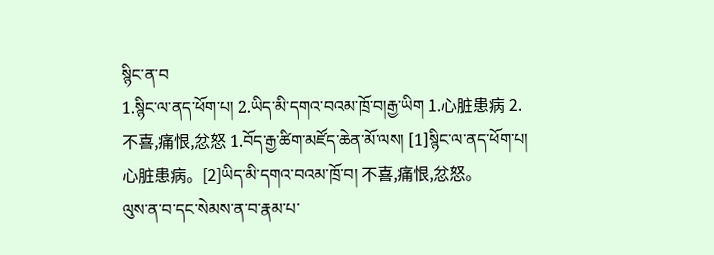སྙིང་ན་བ
1.སྙིང་ལ་ནད་ཕོག་པ། 2.ཡིད་མི་དགའ་བའམ་ཁྲོ་བ།རྒྱ་ཡིག 1.心脏患病 2. 不喜,痛恨,忿怒 1.བོད་རྒྱ་ཚིག་མཛོད་ཆེན་མོ་ལས། [1]སྙིང་ལ་ནད་ཕོག་པ། 心脏患病。[2]ཡིད་མི་དགའ་བའམ་ཁྲོ་བ། 不喜,痛恨,忿怒。
ལུས་ན་བ་དང་སེམས་ན་བ་རྣམ་པ་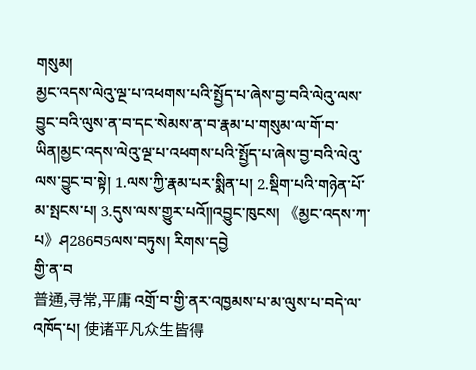གསུམ།
མྱང་འདས་ལེའུ་ལྔ་པ་འཕགས་པའི་སྤྱོད་པ་ཞེས་བྱ་བའི་ལེའུ་ལས་བྱུང་བའི་ལུས་ན་བ་དང་སེམས་ན་བ་རྣམ་པ་གསུམ་ལ་གོ་བ་ཡིན།མྱང་འདས་ལེའུ་ལྔ་པ་འཕགས་པའི་སྤྱོད་པ་ཞེས་བྱ་བའི་ལེའུ་ལས་བྱུང་བ་སྟེ། 1.ལས་ཀྱི་རྣམ་པར་སྨིན་པ། 2.སྡིག་པའི་གཉེན་པོ་མ་སྤངས་པ། 3.དུས་ལས་གྱུར་པའོ༎འབྱུང་ཁུངས། 《མྱང་འདས་ཀ་པ》ཤ286བ5ལས་བཏུས། རིགས་དབྱེ
གྱི་ན་བ
普通,寻常,平庸 འགྲོ་བ་གྱི་ནར་འཁྱམས་པ་མ་ལུས་པ་བདེ་ལ་འཁོད་པ། 使诸平凡众生皆得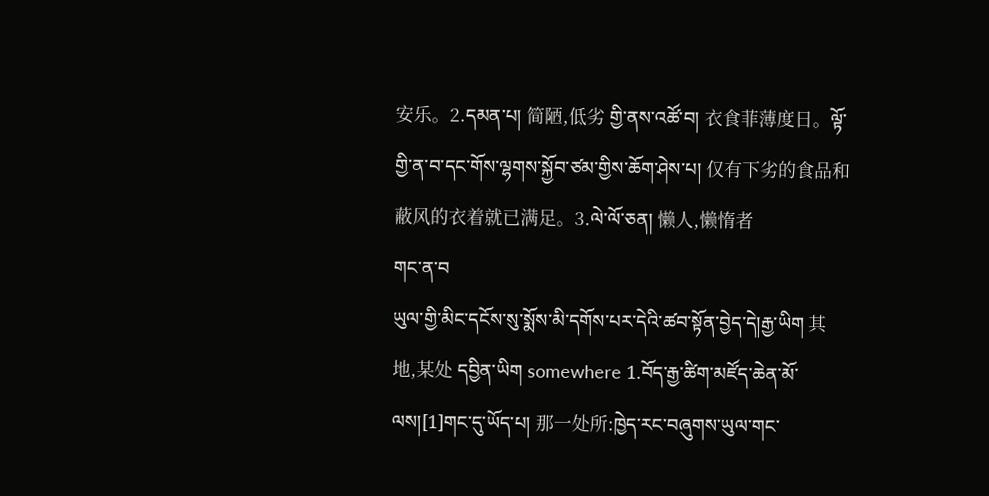安乐。2.དམན་པ། 简陋,低劣 གྱི་ནས་འཚོ་བ། 衣食菲薄度日。ལྟོ་གྱི་ན་བ་དང་གོས་ལྷགས་སྐྱོབ་ཙམ་གྱིས་ཆོག་ཤེས་པ། 仅有下劣的食品和蔽风的衣着就已满足。3.ལེ་ལོ་ཅན། 懒人,懒惰者
གང་ན་བ
ཡུལ་གྱི་མིང་དངོས་སུ་སྨོས་མི་དགོས་པར་དེའི་ཚབ་སྟོན་བྱེད་དེ།རྒྱ་ཡིག 其地,某处 དབྱིན་ཡིག somewhere 1.བོད་རྒྱ་ཚིག་མཛོད་ཆེན་མོ་ལས།[1]གང་དུ་ཡོད་པ། 那一处所:ཁྱེད་རང་བཞུགས་ཡུལ་གང་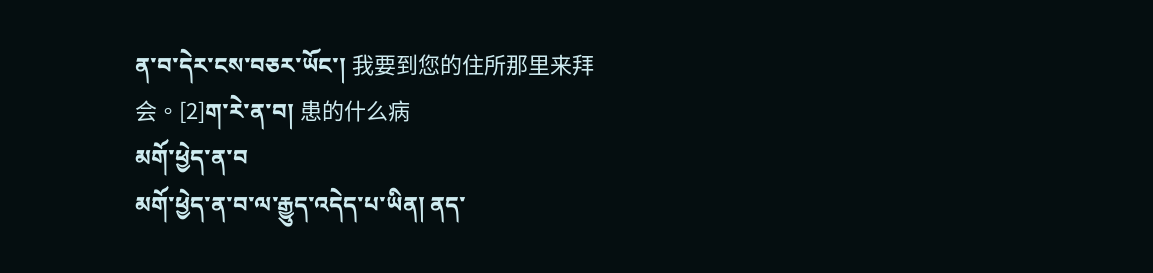ན་བ་དེར་ངས་བཅར་ཡོང་། 我要到您的住所那里来拜会。[2]ག་རེ་ན་བ། 患的什么病
མགོ་ཕྱེད་ན་བ
མགོ་ཕྱེད་ན་བ་ལ་རྒྱུད་འདེད་པ་ཡིན། ནད་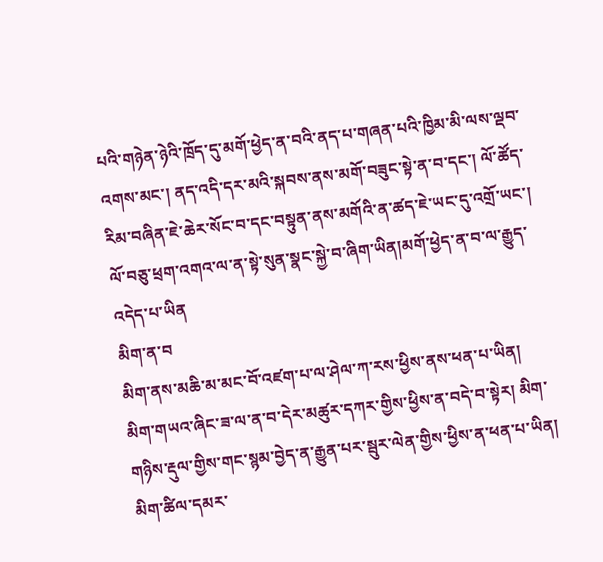པའི་གཉེན་ཉེའི་ཁྲོད་དུ་མགོ་ཕྱེད་ན་བའི་ནད་པ་གཞན་པའི་ཁྱིམ་མི་ལས་ལྡབ་འགས་མང་། ནད་འདི་དར་མའི་སྐབས་ནས་མགོ་བཟུང་སྟེ་ན་བ་དང་། ལོ་ཚོད་རིམ་བཞིན་ཇེ་ཆེར་སོང་བ་དང་བསྟུན་ནས་མགོའི་ན་ཚད་ཇེ་ཡང་དུ་འགྲོ་ཡང་། ལོ་བཅུ་ཕྲག་འགའ་ལ་ན་སྟེ་སུན་སྣང་སྐྱེ་བ་ཞིག་ཡིན།མགོ་ཕྱེད་ན་བ་ལ་རྒྱུད་འདེད་པ་ཡིན
མིག་ན་བ
མིག་ནས་མཆི་མ་མང་བོ་འཛག་པ་ལ་ཤེལ་ཀ་རས་ཕྱིས་ནས་ཕན་པ་ཡིན། མིག་གཡའ་ཞིང་ཟ་ལ་ན་བ་དེར་མཚུར་དཀར་གྱིས་ཕྱིས་ན་བདེ་བ་སྟེར། མིག་གཉིས་རྡུལ་གྱིས་གང་སྙམ་བྱེད་ན་རྒྱུན་པར་སྦུར་ལེན་གྱིས་ཕྱིས་ན་ཕན་པ་ཡིན། མིག་ཚིལ་དམར་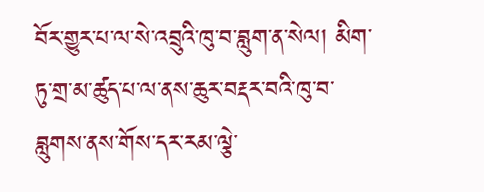བོར་གྱུར་པ་ལ་སེ་འབྲུའི་ཁུ་བ་བླུག་ན་སེལ། མིག་ཏུ་གྲ་མ་ཚུད་པ་ལ་ནས་ཆུར་བརྡར་བའི་ཁུ་བ་བླུགས་ནས་གོས་དར་རམ་ལྕེ་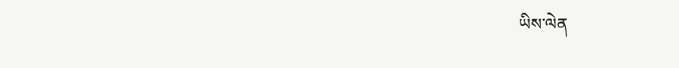ཡིས་ལེན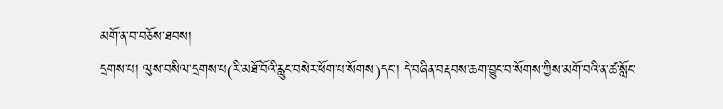མགོ་ན་བ་བཅོས་ཐབས།
དྲགས་པ། ལུས་བསིལ་དྲགས་པ(རི་མཐོ་བོའི་རླུང་བསེར་ཕོག་པ་སོགས)དང་། དེ་བཞིན་བརྡབས་ཆག་བྱུང་བ་སོགས་ཀྱིས་མགོ་བའི་ན་ཚ་སློང་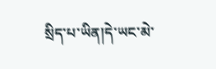སྲིད་པ་ཡིན།དེ་ཡང་མེ་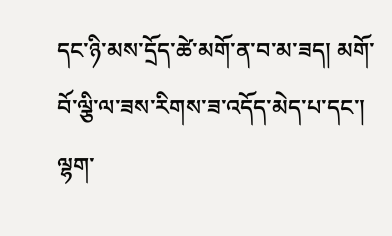དང་ཉི་མས་དྲོད་ཚེ་མགོ་ན་བ་མ་ཟད། མགོ་བོ་ལྕི་ལ་ཟས་རིགས་ཟ་འདོད་མེད་པ་དང་། ལྷག་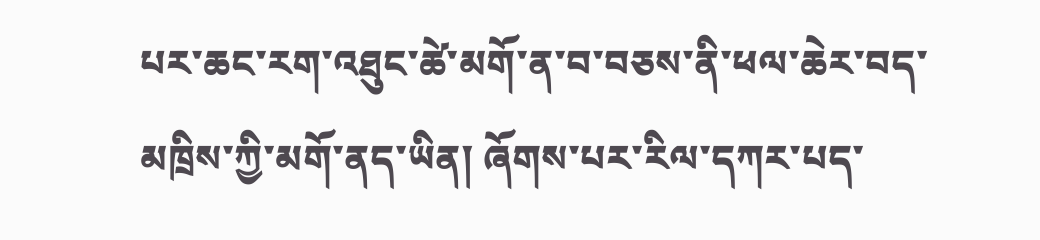པར་ཆང་རག་འཐུང་ཚེ་མགོ་ན་བ་བཅས་ནི་ཕལ་ཆེར་བད་མཁྲིས་ཀྱི་མགོ་ནད་ཡིན། ཞོགས་པར་རིལ་དཀར་པད་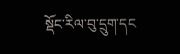སྡོང་རིལ་བུ་དྲུག་དང